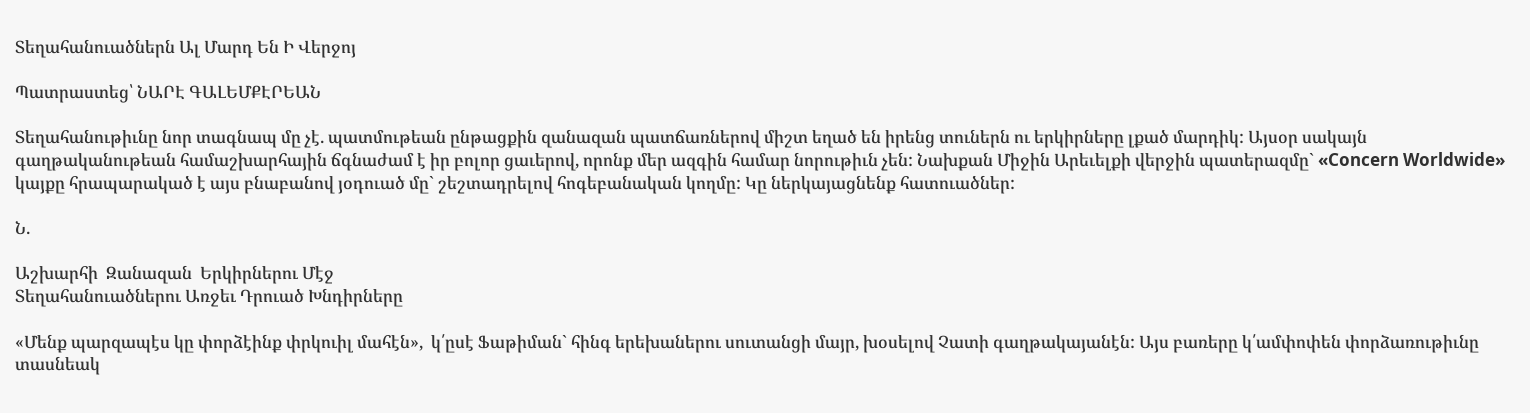Տեղահանուածներն Ալ Մարդ Են Ի Վերջոյ

Պատրաստեց՝ ՆԱՐԷ ԳԱԼԵՄՔԷՐԵԱՆ

Տեղահանութիւնը նոր տագնապ մը չէ. պատմութեան ընթացքին զանազան պատճառներով միշտ եղած են իրենց տուներն ու երկիրները լքած մարդիկ: Այսօր սակայն գաղթականութեան համաշխարհային ճգնաժամ է իր բոլոր ցաւերով, որոնք մեր ազգին համար նորութիւն չեն: Նախքան Միջին Արեւելքի վերջին պատերազմը` «Concern Worldwide» կայքը հրապարակած է այս բնաբանով յօդուած մը` շեշտադրելով հոգեբանական կողմը: Կը ներկայացնենք հատուածներ:

Ն.

Աշխարհի  Զանազան  Երկիրներու Մէջ
Տեղահանուածներու Առջեւ Դրուած Խնդիրները

«Մենք պարզապէս կը փորձէինք փրկուիլ մահէն»,  կ՛ըսէ Ֆաթիման` հինգ երեխաներու սուտանցի մայր, խօսելով Չատի գաղթակայանէն: Այս բառերը կ՛ամփոփեն փորձառութիւնը տասնեակ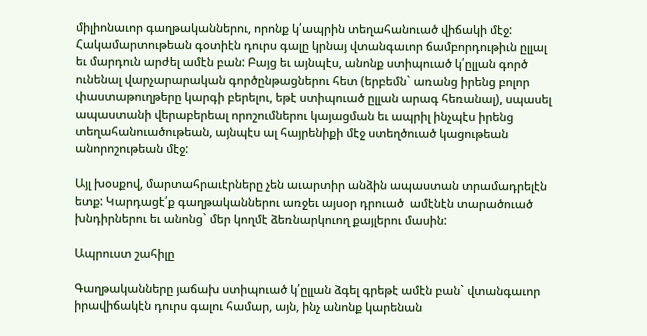միլիոնաւոր գաղթականներու, որոնք կ՛ապրին տեղահանուած վիճակի մէջ: Հակամարտութեան գօտիէն դուրս գալը կրնայ վտանգաւոր ճամբորդութիւն ըլլալ եւ մարդուն արժել ամէն բան: Բայց եւ այնպէս, անոնք ստիպուած կ՛ըլլան գործ ունենալ վարչարարական գործընթացներու հետ (երբեմն` առանց իրենց բոլոր փաստաթուղթերը կարգի բերելու, եթէ ստիպուած ըլլան արագ հեռանալ), սպասել ապաստանի վերաբերեալ որոշումներու կայացման եւ ապրիլ ինչպէս իրենց տեղահանուածութեան, այնպէս ալ հայրենիքի մէջ ստեղծուած կացութեան անորոշութեան մէջ:

Այլ խօսքով, մարտահրաւէրները չեն աւարտիր անձին ապաստան տրամադրելէն ետք: Կարդացէ՛ք գաղթականներու առջեւ այսօր դրուած  ամէնէն տարածուած խնդիրներու եւ անոնց` մեր կողմէ ձեռնարկուող քայլերու մասին:

Ապրուստ շահիլը

Գաղթականները յաճախ ստիպուած կ՛ըլլան ձգել գրեթէ ամէն բան` վտանգաւոր իրավիճակէն դուրս գալու համար, այն, ինչ անոնք կարենան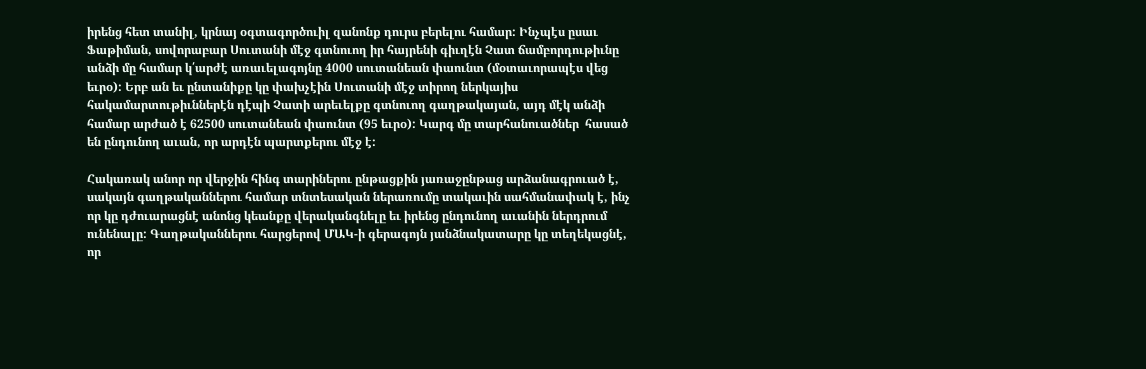իրենց հետ տանիլ, կրնայ օգտագործուիլ զանոնք դուրս բերելու համար: Ինչպէս ըսաւ Ֆաթիման, սովորաբար Սուտանի մէջ գտնուող իր հայրենի գիւղէն Չատ ճամբորդութիւնը անձի մը համար կ՛արժէ առաւելագոյնը 4000 սուտանեան փաունտ (մօտաւորապէս վեց եւրօ): Երբ ան եւ ընտանիքը կը փախչէին Սուտանի մէջ տիրող ներկայիս հակամարտութիւններէն դէպի Չատի արեւելքը գտնուող գաղթակայան, այդ մէկ անձի համար արժած է 62500 սուտանեան փաունտ (95 եւրօ): Կարգ մը տարհանուածներ  հասած են ընդունող աւան, որ արդէն պարտքերու մէջ է:

Հակառակ անոր որ վերջին հինգ տարիներու ընթացքին յառաջընթաց արձանագրուած է, սակայն գաղթականներու համար տնտեսական ներառումը տակաւին սահմանափակ է, ինչ որ կը դժուարացնէ անոնց կեանքը վերականգնելը եւ իրենց ընդունող աւանին ներդրում ունենալը: Գաղթականներու հարցերով ՄԱԿ-ի գերագոյն յանձնակատարը կը տեղեկացնէ, որ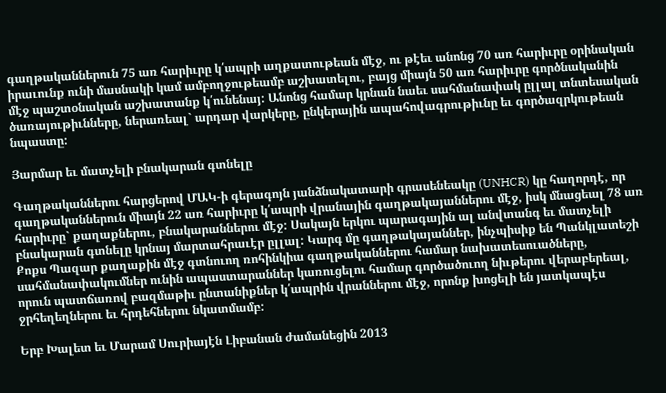գաղթականներուն 75 առ հարիւրը կ՛ապրի աղքատութեան մէջ, ու թէեւ անոնց 70 առ հարիւրը օրինական իրաւունք ունի մասնակի կամ ամբողջութեամբ աշխատելու, բայց միայն 50 առ հարիւրը գործնականին մէջ պաշտօնական աշխատանք կ՛ունենայ: Անոնց համար կրնան նաեւ սահմանափակ ըլլալ տնտեսական ծառայութիւնները, ներառեալ` արդար վարկերը, ընկերային ապահովագրութիւնը եւ գործազրկութեան նպաստը:

Յարմար եւ մատչելի բնակարան գտնելը

Գաղթականներու հարցերով ՄԱԿ-ի գերագոյն յանձնակատարի գրասենեակը (UNHCR) կը հաղորդէ, որ գաղթականներուն միայն 22 առ հարիւրը կ՛ապրի վրանային գաղթակայաններու մէջ, իսկ մնացեալ 78 առ հարիւրը` քաղաքներու, բնակարաններու մէջ: Սակայն երկու պարագային ալ անվտանգ եւ մատչելի բնակարան գտնելը կրնայ մարտահրաւէր ըլլալ: Կարգ մը գաղթակայաններ, ինչպիսիք են Պանկլատեշի Քոքս Պազար քաղաքին մէջ գտնուող ռոհինկիա գաղթականներու համար նախատեսուածները, սահմանափակումներ ունին ապաստարաններ կառուցելու համար գործածուող նիւթերու վերաբերեալ, որուն պատճառով բազմաթիւ ընտանիքներ կ՛ապրին վրաններու մէջ, որոնք խոցելի են յատկապէս ջրհեղեղներու եւ հրդեհներու նկատմամբ:

Երբ Խալետ եւ Մարամ Սուրիայէն Լիբանան ժամանեցին 2013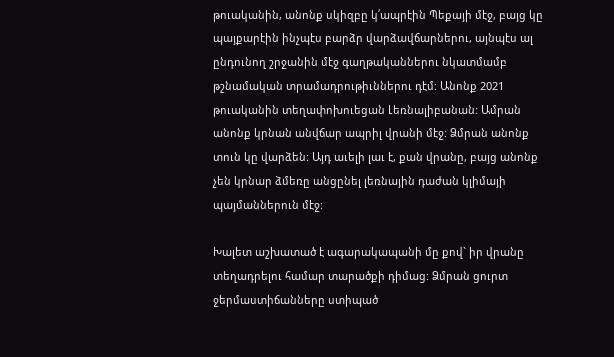թուականին, անոնք սկիզբը կ՛ապրէին Պեքայի մէջ, բայց կը պայքարէին ինչպէս բարձր վարձավճարներու, այնպէս ալ ընդունող շրջանին մէջ գաղթականներու նկատմամբ թշնամական տրամադրութիւններու դէմ: Անոնք 2021 թուականին տեղափոխուեցան Լեռնալիբանան: Ամրան անոնք կրնան անվճար ապրիլ վրանի մէջ: Ձմրան անոնք տուն կը վարձեն: Այդ աւելի լաւ է, քան վրանը, բայց անոնք չեն կրնար ձմեռը անցընել լեռնային դաժան կլիմայի պայմաններուն մէջ:

Խալետ աշխատած է ագարակապանի մը քով` իր վրանը տեղադրելու համար տարածքի դիմաց: Ձմրան ցուրտ ջերմաստիճանները ստիպած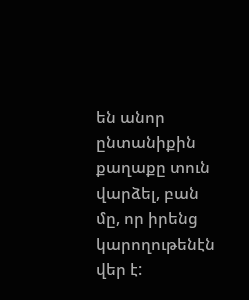են անոր ընտանիքին քաղաքը տուն վարձել, բան մը, որ իրենց կարողութենէն վեր է: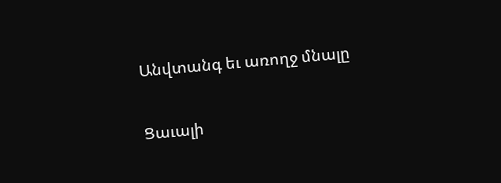Անվտանգ եւ առողջ մնալը

Ցաւալի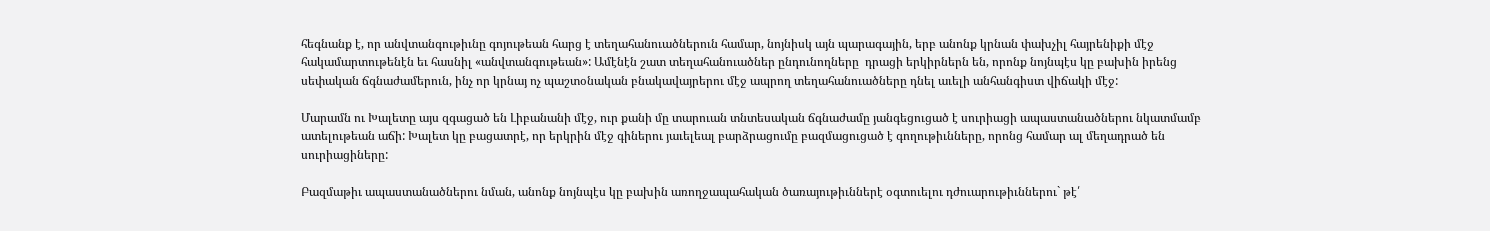հեգնանք է, որ անվտանգութիւնը գոյութեան հարց է տեղահանուածներուն համար, նոյնիսկ այն պարագային, երբ անոնք կրնան փախչիլ հայրենիքի մէջ հակամարտութենէն եւ հասնիլ «անվտանգութեան»: Ամէնէն շատ տեղահանուածներ ընդունողները  դրացի երկիրներն են, որոնք նոյնպէս կը բախին իրենց սեփական ճգնաժամերուն, ինչ որ կրնայ ոչ պաշտօնական բնակավայրերու մէջ ապրող տեղահանուածները դնել աւելի անհանգիստ վիճակի մէջ:

Մարամն ու Խալետը այս զգացած են Լիբանանի մէջ, ուր քանի մը տարուան տնտեսական ճգնաժամը յանգեցուցած է սուրիացի ապաստանածներու նկատմամբ ատելութեան աճի: Խալետ կը բացատրէ, որ երկրին մէջ գիներու յաւելեալ բարձրացումը բազմացուցած է գողութիւնները, որոնց համար ալ մեղադրած են սուրիացիները:

Բազմաթիւ ապաստանածներու նման, անոնք նոյնպէս կը բախին առողջապահական ծառայութիւններէ օգտուելու դժուարութիւններու` թէ՛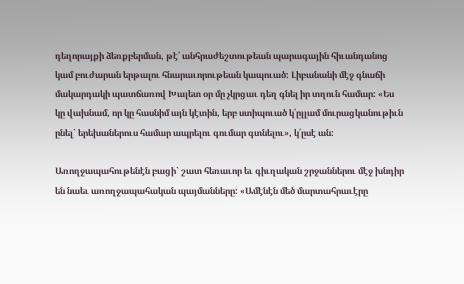դեղորայքի ձեռքբերման, թէ՛ անհրաժեշտութեան պարագային հիւանդանոց կամ բուժարան երթալու հնարաւորութեան կապուած: Լիբանանի մէջ գնաճի մակարդակի պատճառով Խալետ օր մը չկրցաւ դեղ գնել իր տղուն համար: «Ես կը վախնամ, որ կը հասնիմ այն կէտին, երբ ստիպուած կ՛ըլլամ մուրացկանութիւն ընել` երեխաներուս համար ապրելու գումար գտնելու», կ՛ըսէ ան:

Առողջապահութենէն բացի` շատ հեռաւոր եւ գիւղական շրջաններու մէջ խնդիր են նաեւ առողջապահական պայմանները: «Ամէնէն մեծ մարտահրաւէրը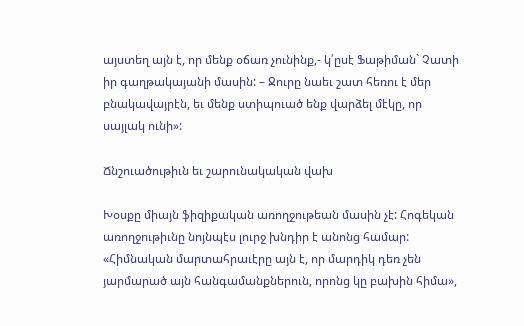այստեղ այն է, որ մենք օճառ չունինք,- կ՛ըսէ Ֆաթիման` Չատի իր գաղթակայանի մասին: – Ջուրը նաեւ շատ հեռու է մեր բնակավայրէն, եւ մենք ստիպուած ենք վարձել մէկը, որ սայլակ ունի»:

Ճնշուածութիւն եւ շարունակական վախ

Խօսքը միայն ֆիզիքական առողջութեան մասին չէ: Հոգեկան առողջութիւնը նոյնպէս լուրջ խնդիր է անոնց համար: «Հիմնական մարտահրաւէրը այն է, որ մարդիկ դեռ չեն յարմարած այն հանգամանքներուն, որոնց կը բախին հիմա»,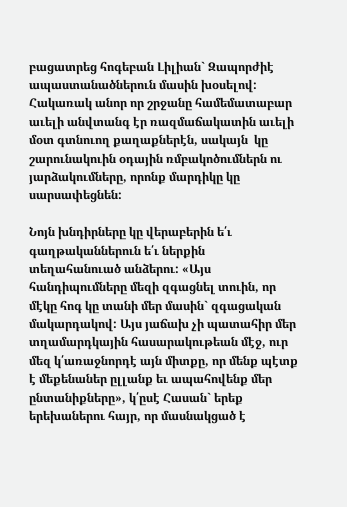բացատրեց հոգեբան Լիլիան` Զապորժիէ ապաստանածներուն մասին խօսելով: Հակառակ անոր որ շրջանը համեմատաբար աւելի անվտանգ էր ռազմաճակատին աւելի մօտ գտնուող քաղաքներէն, սակայն  կը շարունակուին օդային ռմբակոծումներն ու յարձակումները, որոնք մարդիկը կը սարսափեցնեն:

Նոյն խնդիրները կը վերաբերին ե՛ւ գաղթականներուն ե՛ւ ներքին տեղահանուած անձերու: «Այս հանդիպումները մեզի զգացնել տուին, որ մէկը հոգ կը տանի մեր մասին` զգացական մակարդակով: Այս յաճախ չի պատահիր մեր տղամարդկային հասարակութեան մէջ, ուր մեզ կ՛առաջնորդէ այն միտքը, որ մենք պէտք է մեքենաներ ըլլանք եւ ապահովենք մեր ընտանիքները», կ՛ըսէ Հասան` երեք երեխաներու հայր, որ մասնակցած է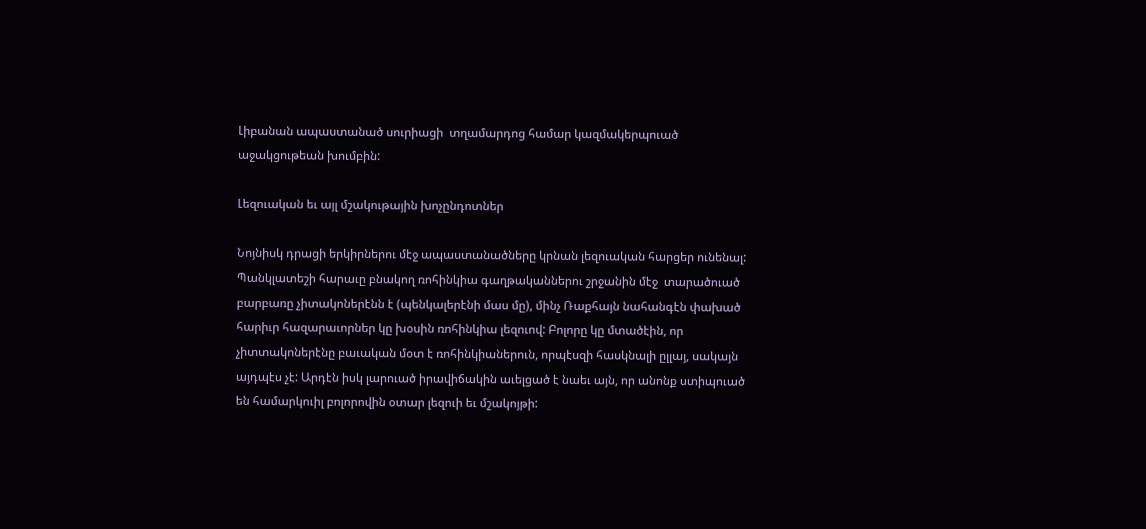Լիբանան ապաստանած սուրիացի  տղամարդոց համար կազմակերպուած աջակցութեան խումբին:

Լեզուական եւ այլ մշակութային խոչընդոտներ

Նոյնիսկ դրացի երկիրներու մէջ ապաստանածները կրնան լեզուական հարցեր ունենալ: Պանկլատեշի հարաւը բնակող ռոհինկիա գաղթականներու շրջանին մէջ  տարածուած բարբառը չիտակոներէնն է (պենկալերէնի մաս մը), մինչ Ռաքհայն նահանգէն փախած հարիւր հազարաւորներ կը խօսին ռոհինկիա լեզուով: Բոլորը կը մտածէին, որ չիտտակոներէնը բաւական մօտ է ռոհինկիաներուն, որպէսզի հասկնալի ըլլայ, սակայն այդպէս չէ: Արդէն իսկ լարուած իրավիճակին աւելցած է նաեւ այն, որ անոնք ստիպուած են համարկուիլ բոլորովին օտար լեզուի եւ մշակոյթի: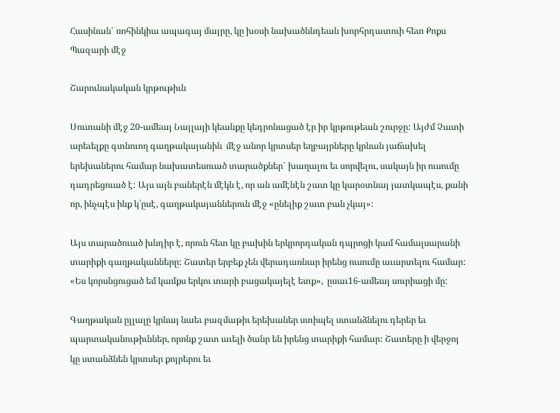Հասինան` ռոհինկիա ապագայ մայրը, կը խօսի նախածննդեան խորհրդատուի հետ Քոքս Պազարի մէջ

Շարունակական կրթութիւն

Սուտանի մէջ 20-ամեայ Նայլայի կեանքը կեդրոնացած էր իր կրթութեան շուրջը: Այժմ Չատի արեւելքը գտնուող գաղթակայանին  մէջ անոր կրտսեր եղբայրները կրնան յաճախել երեխաներու համար նախատեսուած տարածքներ` խաղալու եւ սորվելու, սակայն իր ուսումը դադրեցուած է: Այս այն բաներէն մէկն է, որ ան ամէնէն շատ կը կարօտնայ յատկապէս, քանի որ, ինչպէս ինք կ՛ըսէ, գաղթակայաններուն մէջ «ընելիք շատ բան չկայ»:

Այս տարածուած խնդիր է, որուն հետ կը բախին երկրորդական դպրոցի կամ համալսարանի տարիքի գաղթականները: Շատեր երբեք չեն վերադառնար իրենց ուսումը աւարտելու համար: «Ես կորսնցուցած եմ կամքս երկու տարի բացակայելէ ետք»,  ըսաւ16-ամեայ սուրիացի մը:

Գաղթական ըլլալը կրնայ նաեւ բազմաթիւ երեխաներ ստիպել ստանձնելու դերեր եւ պարտականութիւններ, որոնք շատ աւելի ծանր են իրենց տարիքի համար: Շատերը ի վերջոյ կը ստանձնեն կրտսեր քոյրերու եւ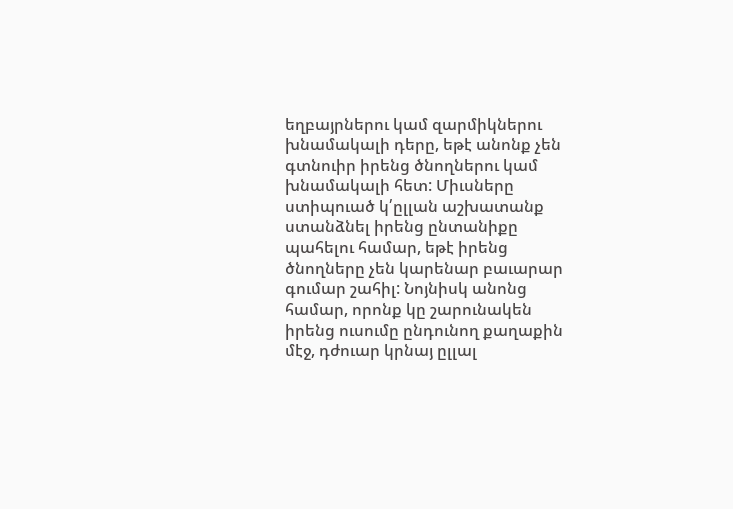եղբայրներու կամ զարմիկներու խնամակալի դերը, եթէ անոնք չեն գտնուիր իրենց ծնողներու կամ խնամակալի հետ: Միւսները ստիպուած կ՛ըլլան աշխատանք ստանձնել իրենց ընտանիքը պահելու համար, եթէ իրենց ծնողները չեն կարենար բաւարար գումար շահիլ: Նոյնիսկ անոնց համար, որոնք կը շարունակեն իրենց ուսումը ընդունող քաղաքին մէջ, դժուար կրնայ ըլլալ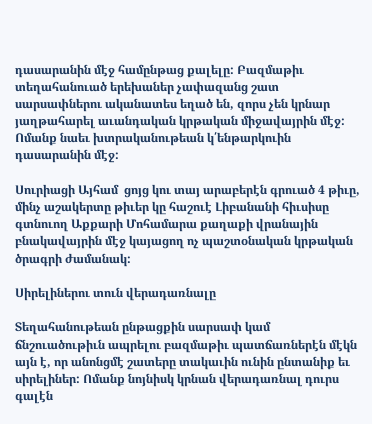դասարանին մէջ համընթաց քալելը: Բազմաթիւ տեղահանուած երեխաներ չափազանց շատ սարսափներու ականատես եղած են, զորս չեն կրնար յաղթահարել աւանդական կրթական միջավայրին մէջ: Ոմանք նաեւ խտրականութեան կ՛ենթարկուին դասարանին մէջ:

Սուրիացի Այհամ  ցոյց կու տայ արաբերէն գրուած 4 թիւը, մինչ աշակերտը թիւեր կը հաշուէ Լիբանանի հիւսիսը գտնուող Աքքարի Մոհամարա քաղաքի վրանային բնակավայրին մէջ կայացող ոչ պաշտօնական կրթական ծրագրի ժամանակ:

Սիրելիներու տուն վերադառնալը

Տեղահանութեան ընթացքին սարսափ կամ ճնշուածութիւն ապրելու բազմաթիւ պատճառներէն մէկն այն է, որ անոնցմէ շատերը տակաւին ունին ընտանիք եւ սիրելիներ: Ոմանք նոյնիսկ կրնան վերադառնալ դուրս գալէն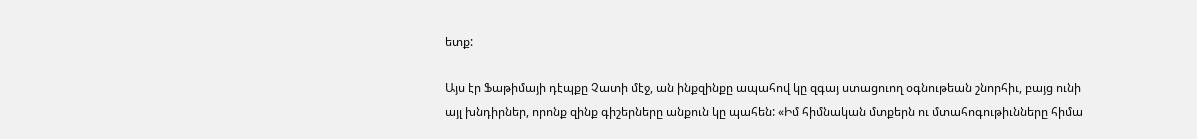ետք:

Այս էր Ֆաթիմայի դէպքը Չատի մէջ, ան ինքզինքը ապահով կը զգայ ստացուող օգնութեան շնորհիւ, բայց ունի այլ խնդիրներ, որոնք զինք գիշերները անքուն կը պահեն: «Իմ հիմնական մտքերն ու մտահոգութիւնները հիմա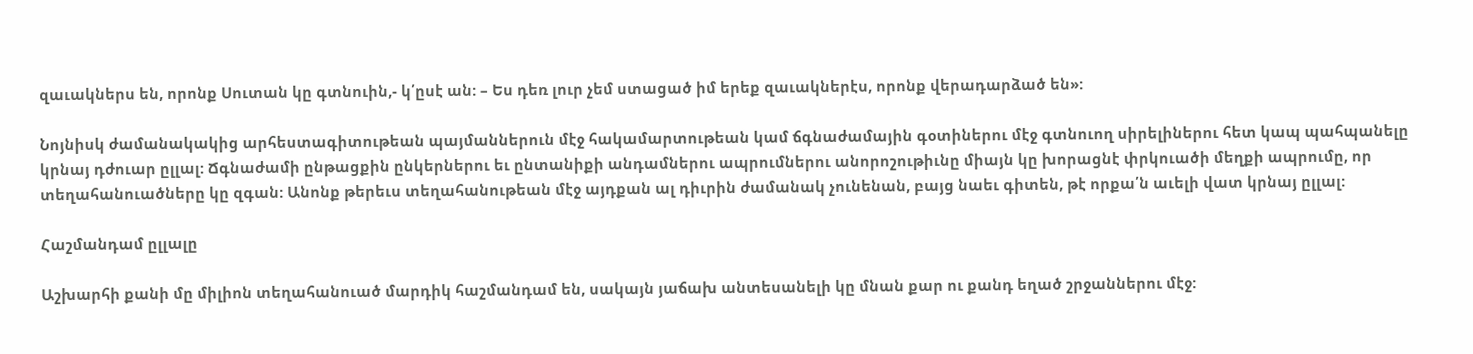զաւակներս են, որոնք Սուտան կը գտնուին,- կ՛ըսէ ան: – Ես դեռ լուր չեմ ստացած իմ երեք զաւակներէս, որոնք վերադարձած են»:

Նոյնիսկ ժամանակակից արհեստագիտութեան պայմաններուն մէջ հակամարտութեան կամ ճգնաժամային գօտիներու մէջ գտնուող սիրելիներու հետ կապ պահպանելը կրնայ դժուար ըլլալ: Ճգնաժամի ընթացքին ընկերներու եւ ընտանիքի անդամներու ապրումներու անորոշութիւնը միայն կը խորացնէ փրկուածի մեղքի ապրումը, որ տեղահանուածները կը զգան: Անոնք թերեւս տեղահանութեան մէջ այդքան ալ դիւրին ժամանակ չունենան, բայց նաեւ գիտեն, թէ որքա՛ն աւելի վատ կրնայ ըլլալ:

Հաշմանդամ ըլլալը

Աշխարհի քանի մը միլիոն տեղահանուած մարդիկ հաշմանդամ են, սակայն յաճախ անտեսանելի կը մնան քար ու քանդ եղած շրջաններու մէջ: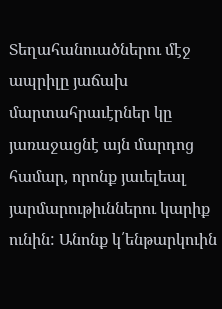Տեղահանուածներու մէջ ապրիլը յաճախ մարտահրաւէրներ կը յառաջացնէ այն մարդոց համար, որոնք յաւելեալ յարմարութիւններու կարիք ունին: Անոնք կ՛ենթարկուին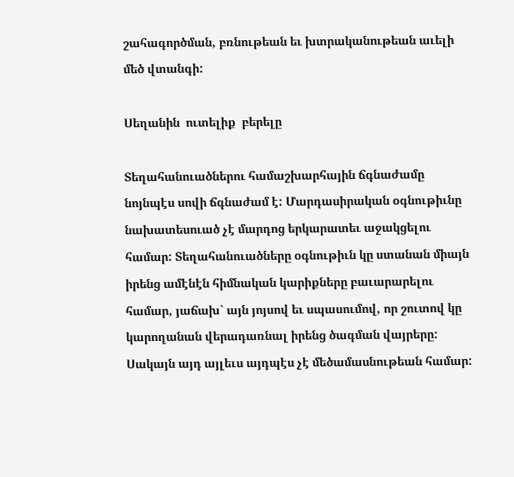շահագործման, բռնութեան եւ խտրականութեան աւելի մեծ վտանգի:

Սեղանին  ուտելիք  բերելը

Տեղահանուածներու համաշխարհային ճգնաժամը նոյնպէս սովի ճգնաժամ է: Մարդասիրական օգնութիւնը նախատեսուած չէ մարդոց երկարատեւ աջակցելու համար: Տեղահանուածները օգնութիւն կը ստանան միայն իրենց ամէնէն հիմնական կարիքները բաւարարելու համար, յաճախ` այն յոյսով եւ սպասումով, որ շուտով կը կարողանան վերադառնալ իրենց ծագման վայրերը: Սակայն այդ այլեւս այդպէս չէ մեծամասնութեան համար: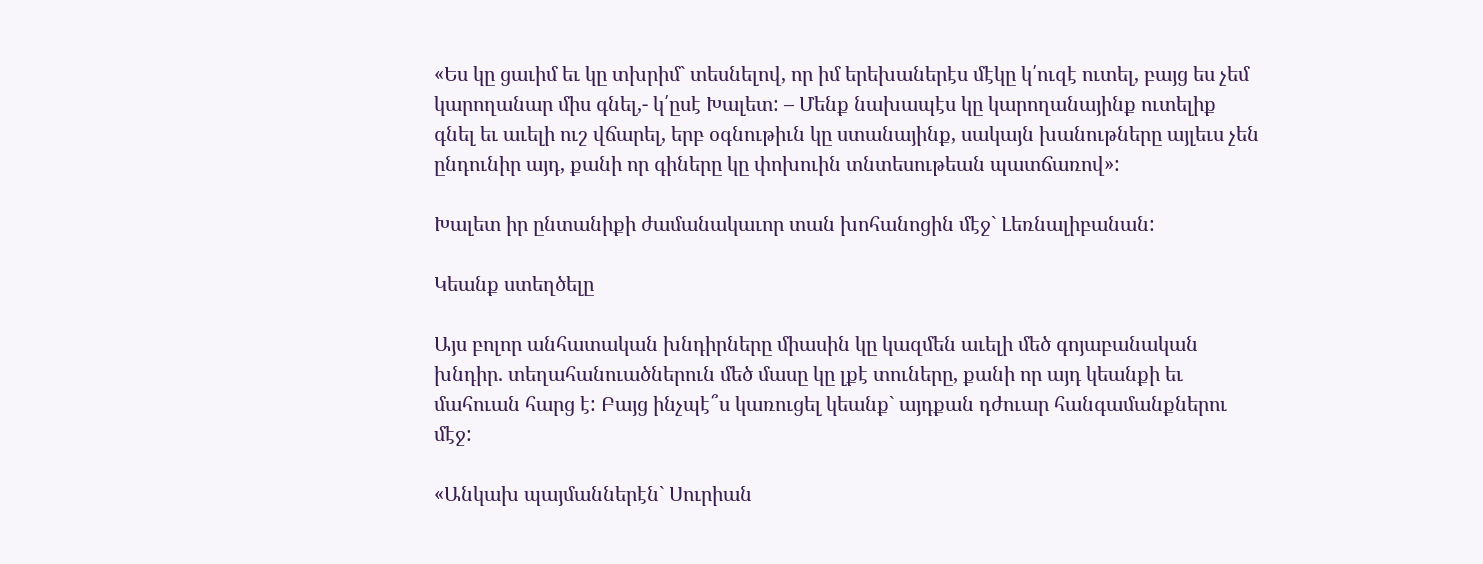«Ես կը ցաւիմ եւ կը տխրիմ` տեսնելով, որ իմ երեխաներէս մէկը կ՛ուզէ ուտել, բայց ես չեմ կարողանար միս գնել,- կ՛ըսէ Խալետ: – Մենք նախապէս կը կարողանայինք ուտելիք գնել եւ աւելի ուշ վճարել, երբ օգնութիւն կը ստանայինք, սակայն խանութները այլեւս չեն ընդունիր այդ, քանի որ գիները կը փոխուին տնտեսութեան պատճառով»:

Խալետ իր ընտանիքի ժամանակաւոր տան խոհանոցին մէջ` Լեռնալիբանան:

Կեանք ստեղծելը

Այս բոլոր անհատական խնդիրները միասին կը կազմեն աւելի մեծ գոյաբանական խնդիր. տեղահանուածներուն մեծ մասը կը լքէ տուները, քանի որ այդ կեանքի եւ մահուան հարց է: Բայց ինչպէ՞ս կառուցել կեանք` այդքան դժուար հանգամանքներու մէջ:

«Անկախ պայմաններէն` Սուրիան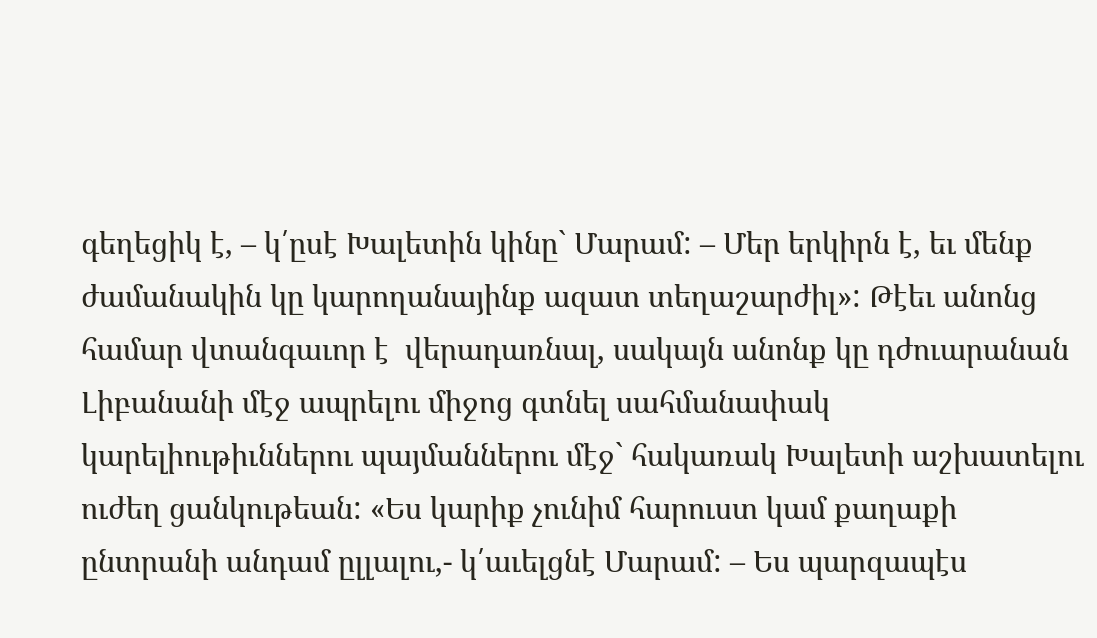գեղեցիկ է, – կ՛ըսէ Խալետին կինը` Մարամ: – Մեր երկիրն է, եւ մենք ժամանակին կը կարողանայինք ազատ տեղաշարժիլ»: Թէեւ անոնց համար վտանգաւոր է  վերադառնալ, սակայն անոնք կը դժուարանան Լիբանանի մէջ ապրելու միջոց գտնել սահմանափակ կարելիութիւններու պայմաններու մէջ` հակառակ Խալետի աշխատելու ուժեղ ցանկութեան: «Ես կարիք չունիմ հարուստ կամ քաղաքի ընտրանի անդամ ըլլալու,- կ՛աւելցնէ Մարամ: – Ես պարզապէս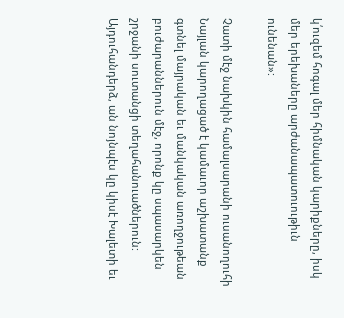կ՛ուզեմ հոգալ մեր հիմնական կարիքները, իսկ մեր երեխաները արժանապատուութիւն ունենան»:

Չատի մէջ նախկին համալսարանի ուսանողուհի Նայլան կարողացած է կամաւոր աշխատանք գտնել մայրական եւ մանկական առողջութեան բուժարաններուն մէջ, որոնք կը սպասարկեն շրջանի սուտանցի տեղահանուածներուն: Այդուհանդերձ, ան նոյնպէս կը կիսէ Խալետի եւ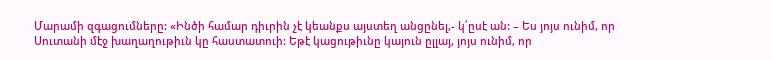Մարամի զգացումները: «Ինծի համար դիւրին չէ կեանքս այստեղ անցընել,- կ՛ըսէ ան: – Ես յոյս ունիմ, որ Սուտանի մէջ խաղաղութիւն կը հաստատուի: Եթէ կացութիւնը կայուն ըլլայ, յոյս ունիմ, որ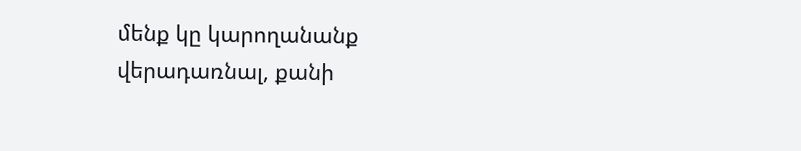մենք կը կարողանանք վերադառնալ, քանի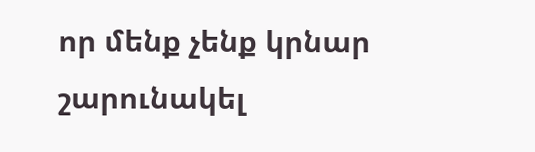որ մենք չենք կրնար շարունակել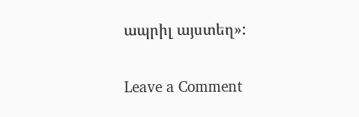ապրիլ այստեղ»:

Leave a Comment